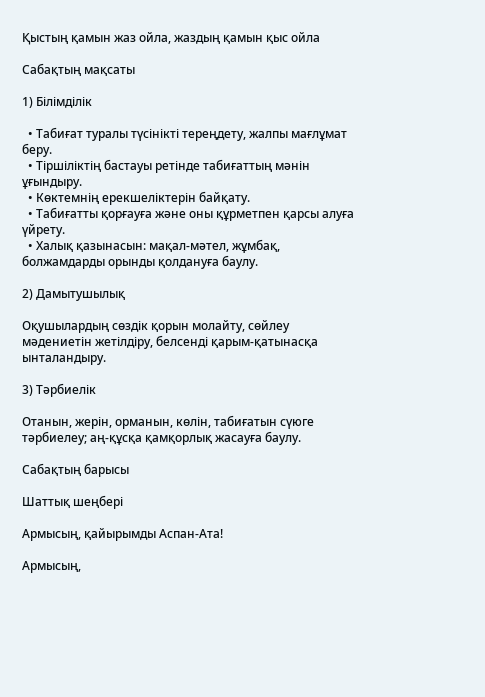Қыстың қамын жаз ойла, жаздың қамын қыс ойла

Сабақтың мақсаты

1) Білімділік

  • Табиғат туралы түсінікті тереңдету, жалпы мағлұмат беру.
  • Тіршіліктің бастауы ретінде табиғаттың мәнін ұғындыру.
  • Көктемнің ерекшеліктерін байқату.
  • Табиғатты қорғауға және оны құрметпен қарсы алуға үйрету.
  • Халық қазынасын: мақал-мәтел, жұмбақ, болжамдарды орынды қолдануға баулу.

2) Дамытушылық

Оқушылардың сөздік қорын молайту, сөйлеу мәдениетін жетілдіру, белсенді қарым-қатынасқа ынталандыру.

3) Тәрбиелік

Отанын, жерін, орманын, көлін, табиғатын сүюге тәрбиелеу; аң-құсқа қамқорлық жасауға баулу.

Сабақтың барысы

Шаттық шеңбері

Армысың, қайырымды Аспан-Ата!

Армысың,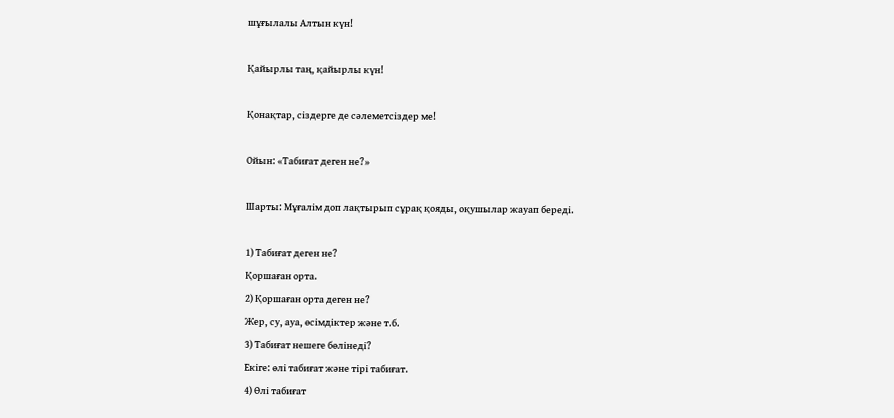шұғылалы Алтын күн!

Қайырлы таң, қайырлы күн!

Қонақтар, сіздерге де сәлеметсіздер ме!

Ойын: «Табиғат деген не?»

Шарты: Мұғалім доп лақтырып сұрақ қояды, оқушылар жауап береді.

1) Табиғат деген не?
Қоршаған орта.
2) Қоршаған орта деген не?
Жер, су, ауа, өсімдіктер және т.б.
3) Табиғат нешеге бөлінеді?
Екіге: өлі табиғат және тірі табиғат.
4) Өлі табиғат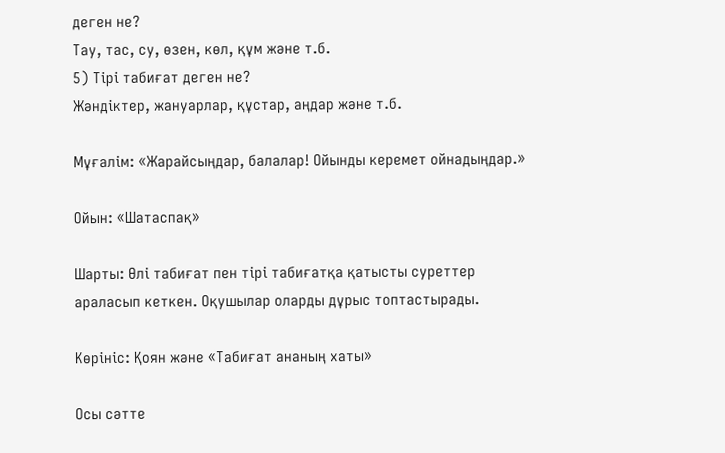деген не?
Тау, тас, су, өзен, көл, құм және т.б.
5) Тірі табиғат деген не?
Жәндіктер, жануарлар, құстар, аңдар және т.б.

Мұғалім: «Жарайсыңдар, балалар! Ойынды керемет ойнадыңдар.»

Ойын: «Шатаспақ»

Шарты: Өлі табиғат пен тірі табиғатқа қатысты суреттер араласып кеткен. Оқушылар оларды дұрыс топтастырады.

Көрініс: Қоян және «Табиғат ананың хаты»

Осы сәтте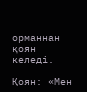орманнан қоян келеді.

Қоян: «Мен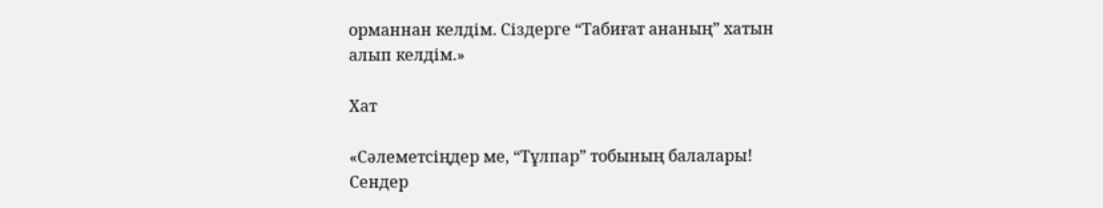орманнан келдім. Сіздерге “Табиғат ананың” хатын алып келдім.»

Хат

«Сәлеметсіңдер ме, “Тұлпар” тобының балалары! Сендер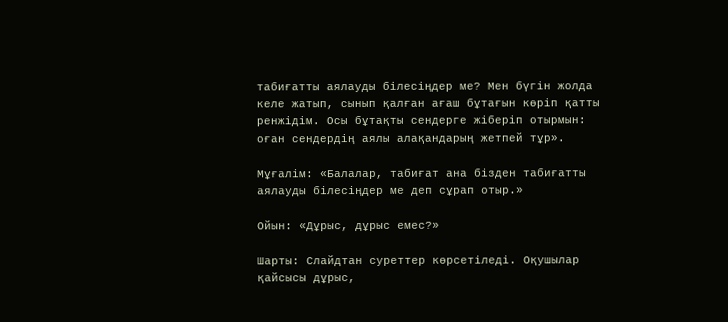табиғатты аялауды білесіңдер ме? Мен бүгін жолда келе жатып, сынып қалған ағаш бұтағын көріп қатты ренжідім. Осы бұтақты сендерге жіберіп отырмын: оған сендердің аялы алақандарың жетпей тұр».

Мұғалім: «Балалар, табиғат ана бізден табиғатты аялауды білесіңдер ме деп сұрап отыр.»

Ойын: «Дұрыс, дұрыс емес?»

Шарты: Слайдтан суреттер көрсетіледі. Оқушылар қайсысы дұрыс,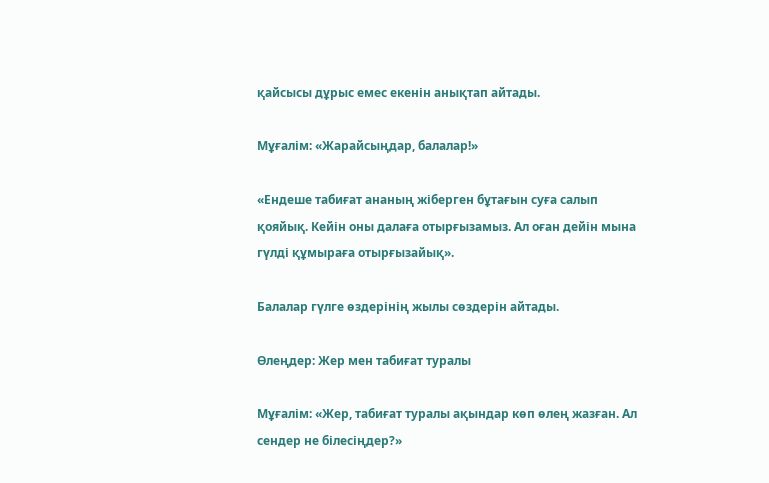қайсысы дұрыс емес екенін анықтап айтады.

Мұғалім: «Жарайсыңдар, балалар!»

«Ендеше табиғат ананың жіберген бұтағын суға салып қояйық. Кейін оны далаға отырғызамыз. Ал оған дейін мына гүлді құмыраға отырғызайық».

Балалар гүлге өздерінің жылы сөздерін айтады.

Өлеңдер: Жер мен табиғат туралы

Мұғалім: «Жер, табиғат туралы ақындар көп өлең жазған. Ал сендер не білесіңдер?»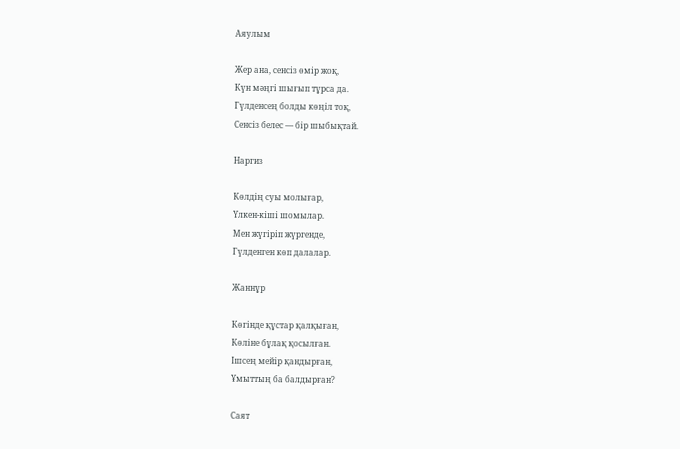Аяулым

Жер ана, сенсіз өмір жоқ,
Күн мәңгі шығып тұрса да.
Гүлденсең болды көңіл тоқ,
Сенсіз белес — бір шыбықтай.

Наргиз

Көлдің суы молығар,
Үлкен-кіші шомылар.
Мен жүгіріп жүргенде,
Гүлденген көп далалар.

Жаннұр

Көгінде құстар қалқыған,
Көліне бұлақ қосылған.
Ішсең мейір қандырған,
Ұмыттың ба балдырған?

Саят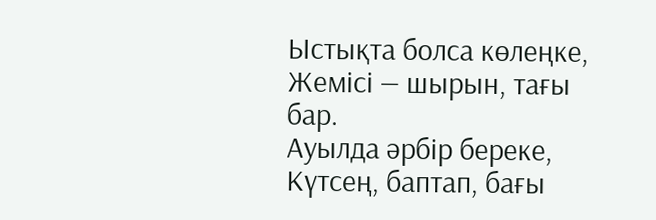Ыстықта болса көлеңке,
Жемісі — шырын, тағы бар.
Ауылда әрбір береке,
Күтсең, баптап, бағы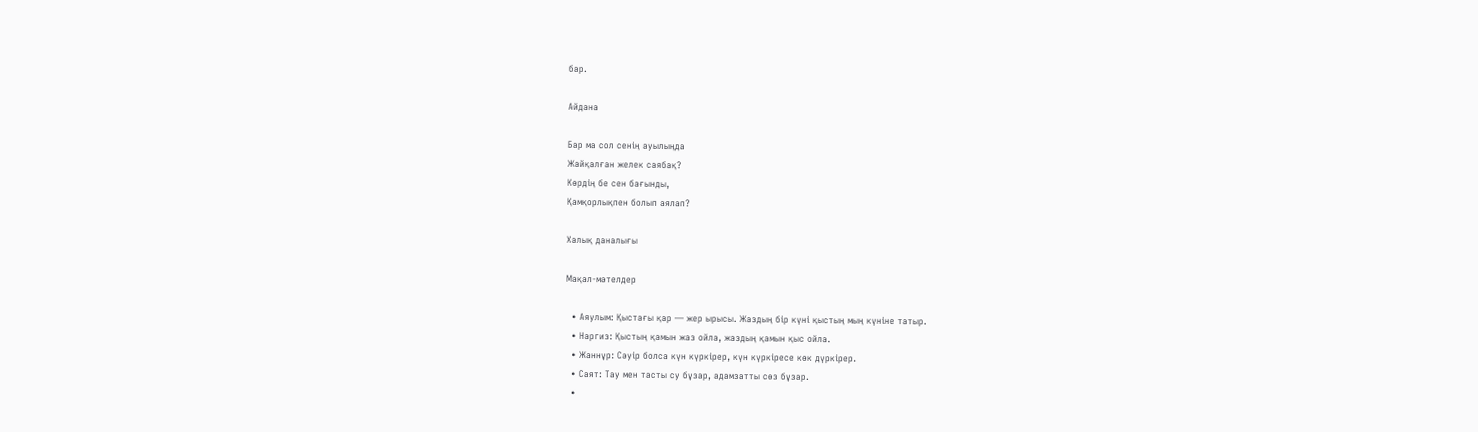бар.

Айдана

Бар ма сол сенің ауылыңда
Жайқалған желек саябақ?
Көрдің бе сен бағынды,
Қамқорлықпен болып аялап?

Халық даналығы

Мақал-мәтелдер

  • Аяулым: Қыстағы қар — жер ырысы. Жаздың бір күні қыстың мың күніне татыр.
  • Наргиз: Қыстың қамын жаз ойла, жаздың қамын қыс ойла.
  • Жаннұр: Сәуір болса күн күркірер, күн күркіресе көк дүркірер.
  • Саят: Тау мен тасты су бұзар, адамзатты сөз бұзар.
  •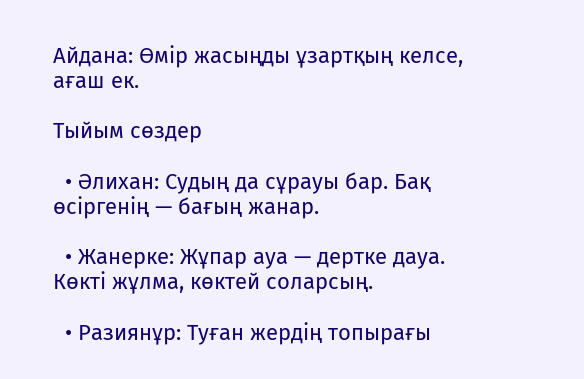Айдана: Өмір жасыңды ұзартқың келсе, ағаш ек.

Тыйым сөздер

  • Әлихан: Судың да сұрауы бар. Бақ өсіргенің — бағың жанар.

  • Жанерке: Жұпар ауа — дертке дауа. Көкті жұлма, көктей соларсың.

  • Разиянұр: Туған жердің топырағы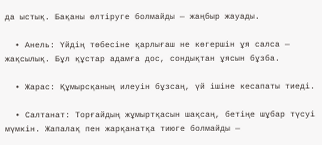да ыстық. Бақаны өлтіруге болмайды — жаңбыр жауады.

  • Анель: Үйдің төбесіне қарлығаш не көгершін ұя салса — жақсылық. Бұл құстар адамға дос, сондықтан ұясын бұзба.

  • Жарас: Құмырсқаның илеуін бұзсаң, үй ішіне кесапаты тиеді.

  • Салтанат: Торғайдың жұмыртқасын шақсаң, бетіңе шұбар түсуі мүмкін. Жапалақ пен жарқанатқа тиюге болмайды —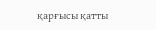қарғысы қатты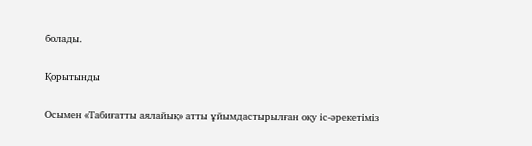болады.

Қорытынды

Осымен «Табиғатты аялайық» атты ұйымдастырылған оқу іс-әрекетіміз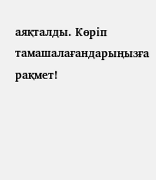аяқталды. Көріп тамашалағандарыңызға рақмет!